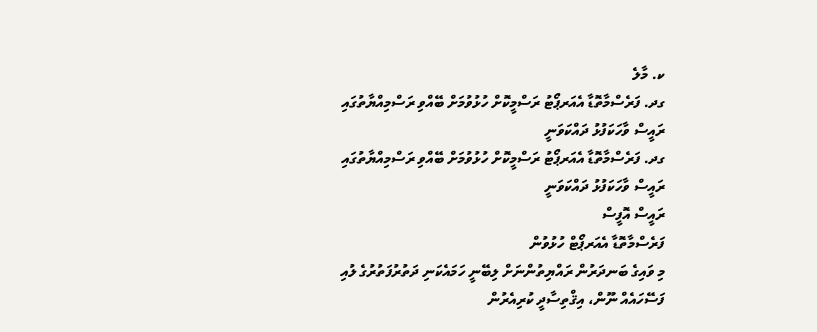ކ. މާލެ
ގދ. ފަރެސްމާތޮޑާ އެއަރޕޯޓު ރަސްމީކޮށް ހުޅުވުމަށް ބޭއްވި ރަސްމިއްޔާތުގައި ރައީސް ވާހަކަފުޅު ދައްކަވަނީ
ގދ. ފަރެސްމާތޮޑާ އެއަރޕޯޓު ރަސްމީކޮށް ހުޅުވުމަށް ބޭއްވި ރަސްމިއްޔާތުގައި ރައީސް ވާހަކަފުޅު ދައްކަވަނީ
ރައީސް އޮފީސް
ފަރެސްމާތޮޑާ އެއަރޕޯޓް ހުޅުވުން
މި ވައިގެ ބަނދަރުން ރައްޔިތުންނަށް ލިބޭނީ ހަމައެކަނި ދަތުރުފަތުރުގެ ލުއި ފަސޭހައެއް ނޫން، އިޤްތިސާދީ ކުރިއެރުން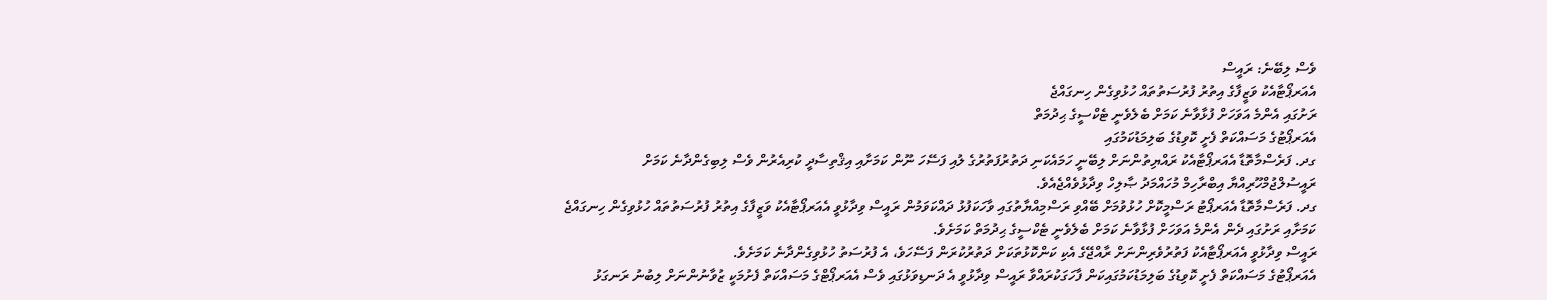ވެސް ލިބޭނެ: ރައީސް
އެއަރޕޯޓާއެކު ވަޒީފާގެ އިތުރު ފުރުސަތުތައް ހުޅުވިގެން ހިނގައްޖެ
ރަށުގައި އެންމެ އަވަހަށް ފުޅާވާނެ ކަމަށް ބެލެވެނީ ޓެކްސީގެ ޙިދުމަތް
އެއަރޕޯޓުގެ މަސައްކަތް ފެށީ ކޮވިޑުގެ ބަލިމަޑުކަމުގައި
ގދ. ފަރެސްމާތޮޑާ އެއަރޕޯޓާއެކު ރައްޔިތުންނަށް ލިބޭނީ ހަމައެކަނި ދަތުރުފަތުރުގެ ލުއި ފަސޭހަ ނޫން ކަމަށާއި އިޤްތިސާދީ ކުރިއެރުން ވެސް ލިބިގެންދާނެ ކަމަށް ރައީސުލްޖުމްހޫރިއްޔާ އިބްރާހިމް މުހައްމަދު ޞާލިހް ވިދާޅުވެއްޖެއެވެ.
ގދ. ފަރެސްމާތޮޑާ އެއަރޕޯޓު ރަސްމީކޮށް ހުޅުވުމަށް ބޭއްވި ރަސްމިއްޔާތުގައި ވާހަކަފުޅު ދައްކަވަމުން ރައީސް ވިދާޅުވީ އެއަރޕޯޓާއެކު ވަޒީފާގެ އިތުރު ފުރުސަތުތައް ހުޅުވިގެން ހިނގައްޖެ ކަމަށާއި ރަށުގައި ދެން އެންމެ އަވަހަށް ފުޅާވާނެ ކަމަށް ބެލެވެނީ ޓެކްސީގެ ޙިދުމަތް ކަމަށެވެ.
ރައީސް ވިދާޅުވީ އެއަރޕޯޓާއެކު ފަތުރުވެރިންނަށް ރާއްޖޭގެ އެކި ކަންކޮޅުތަކަށް ދަތުރުކުރަން ފަސޭހަވެ، އެ ފުރުސަތު ހުޅުވިގެންދާނެ ކަމަށެވެ.
އެއަރޕޯޓުގެ މަސައްކަތް ފެށީ ކޮވިޑުގެ ބަލިމަޑުކަމުގައިކަން ފާހަގަކުރައްވާ ރައީސް ވިދާޅުވީ އެ ދަނޑިވަޅުގައި ވެސް އެއަރޕޯޓްގެ މަސައްކަތް ފެށުމަކީ ޒުވާނުންނަށް ލިބުނު ރަނގަޅު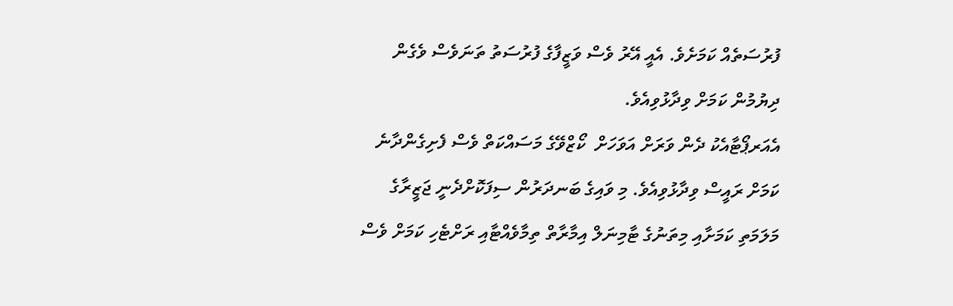ފުރުސަތެއް ކަމަށެވެ. އެއީ އޭރު ވެސް ވަޒީފާގެ ފުރުސަތު ތަނަވެސް ވެގެން ދިޔުމުން ކަމަށް ވިދާޅުވިއެވެ.
އެއަރޕޯޓާއެކު ދެން ވަރަށް އަވަހަށް  ކޯޒްވޭގެ މަސައްކަތް ވެސް ފެށިގެންދާނެ ކަމަށް ރައީސް ވިދާޅުވިއެވެ. މި ވައިގެ ބަނދަރުން ސިފަކޮށްދެނީ ޖަޒީރާގެ މަލަމަތި ކަމަށާއި މިތަނުގެ ޓާމިނަލް އިމާރާތް ތިމާވެއްޓާއި ރަށްޓެހި ކަމަށް ވެސް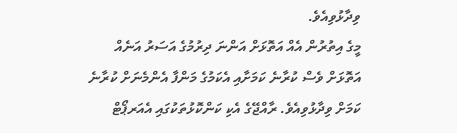ވިދާޅުވިއެވެ.
މީގެ އިތުރުން އެއް އަތޮޅަށް އަންނަ ދިރުމުގެ އަސަރު އަނެއް އަތޮޅަށް ވެސް ކުރާނެ ކަމަށާއި އެކަމުގެ މަންފާ އެންމެނަށް ކުރާނެ ކަމަށް ވިދާޅުވިއެވެ. ރާއްޖޭގެ އެކި ކަންކޮޅުތަކުގައި އެއަރޕޯޓް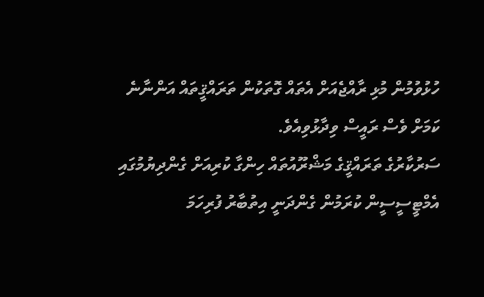ހުޅުވުމުން މުޅި ރާއްޖެއަށް އެތައް ގޮތަކުން ތަރައްޤީތައް އަންނާނެ ކަމަށް ވެސް ރައީސް ވިދާޅުވިއެވެ.
ސަރުކާރުގެ ތަރައްޤީގެ މަޝްރޫއުތައް ހިންގާ ކުރިއަށް ގެންދިޔުމުގައި އެމްޓީސީސީން ކުރަމުން ގެންދަނީ އިތުބާރު ފުރިހަމަ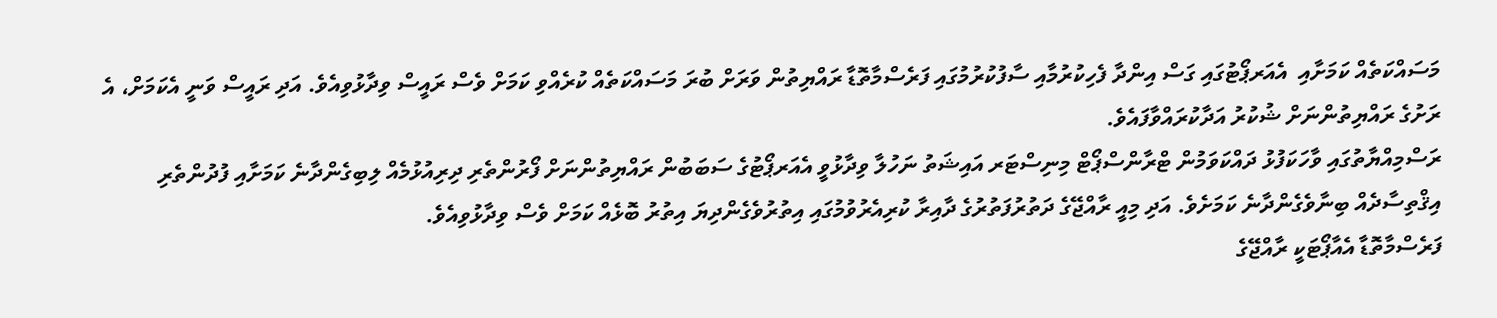މަސައްކަތެއް ކަމަށާއި  އެއަރޕޯޓުގައި ގަސް އިންދާ ފެހިކުރުމާއި ސާފުކުރުމުގައި ފަރެސްމާތޮޑާ ރައްޔިތުން ވަރަށް ބުރަ މަސައްކަތެއް ކުރެއްވި ކަމަށް ވެސް ރައީސް ވިދާޅުވިއެވެ. އަދި ރައީސް ވަނީ އެކަމަށް، އެ ރަށުގެ ރައްޔިތުންނަށް ޝުކުރު އަދާކުރައްވާފައެވެ.
ރަސްމިއްޔާތުގައި ވާހަކަފުޅު ދައްކަވަމުން ޓްރާންސްޕޯޓް މިނިސްޓަރ އައިޝަތު ނަހުލާ ވިދާޅުވީ އެއަރޕޯޓުގެ ސަބަބުން ރައްޔިތުންނަށް ފޯރުންތެރި ދިރިއުޅުމެއް ލިބިގެންދާނެ ކަމަށާއި ފުދުންތެރި އިޤްތިސާދެއް ބިނާވެގެންދާނެ ކަމަށެވެ. އަދި މިއީ ރާއްޖޭގެ ދަތުރުފަތުރުގެ ދާއިރާ ކުރިއެރުވުމުގައި އިތުރުވެގެންދިޔަ އިތުރު ބޮޅެއް ކަމަށް ވެސް ވިދާޅުވިއެވެ.
ފަރެސްމާތޮޑާ އެއާޕޯޓަކީ ރާއްޖޭގެ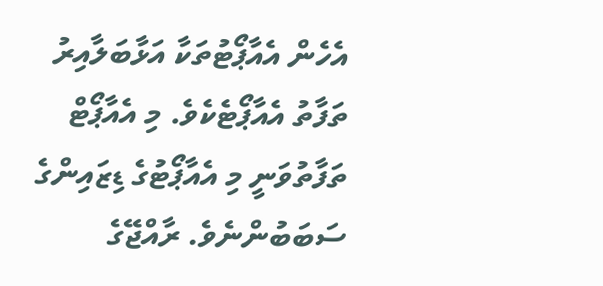އެހެން އެއާޕޯޓުތަކާ އަޅާބަލާއިރު ތަފާތު އެއާޕޯޓެކެވެ. މި އެއާޕޯޓް ތަފާތުވަނީ މި އެއާޕޯޓުގެ ޑިޒައިންގެ ސަބަބުންނެވެ. ރާއްޖޭގެ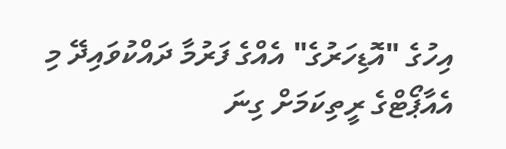އިހުގެ "އޮޑިހަރުގެ" އެއްގެ ފަރުމާ ދައްކުވައިދޭ މި އެއާޕޯޓްގެ ރީތިކަމަށް ގިނަ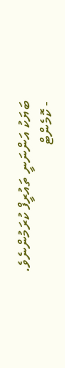ބަޔަކު އަންނަނީ ތައުރީފް ކުރަމުންނެވެ.
- ކޮމެންޓް